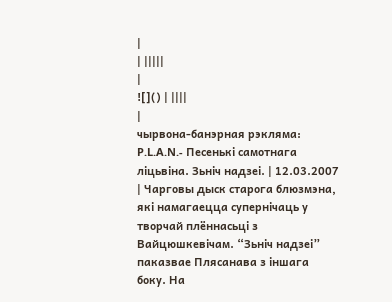|
| |||||
|
![]() | ||||
|
чырвона-банэрная рэкляма:
P.L.A.N.- Песенькі самотнага ліцьвіна. Зьніч надзеі. | 12.03.2007 | Чарговы дыск старога блюзмэна, які намагаецца супернічаць у творчай плённасьці з Вайцюшкевічам. “Зьніч надзеі” паказвае Плясанава з іншага боку. На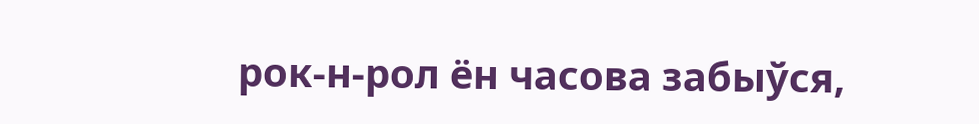рок-н-рол ён часова забыўся,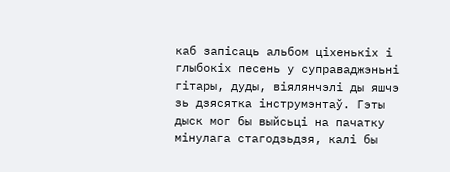каб запісаць альбом ціхенькіх і глыбокіх песень у суправаджэньні гітары, дуды, віялянчэлі ды яшчэ зь дзясятка інструмэнтаў. Гэты дыск мог бы выйсьці на пачатку мінулага стагодзьдзя, калі бы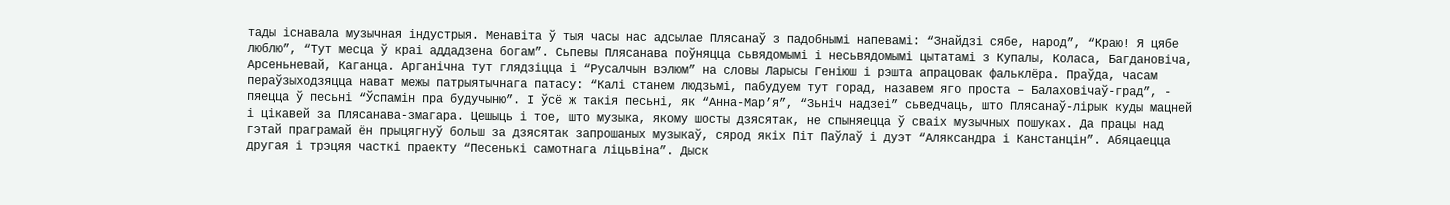тады існавала музычная індустрыя. Менавіта ў тыя часы нас адсылае Плясанаў з падобнымі напевамі: “Знайдзі сябе, народ”, “Краю! Я цябе люблю”, “Тут месца ў краі аддадзена богам”. Сьпевы Плясанава поўняцца сьвядомымі і несьвядомымі цытатамі з Купалы, Коласа, Багдановіча, Арсеньневай, Каганца. Арганічна тут глядзіцца і “Русалчын вэлюм” на словы Ларысы Геніюш і рэшта апрацовак фальклёра. Праўда, часам пераўзыходзяцца нават межы патрыятычнага патасу: “Калі станем людзьмі, пабудуем тут горад, назавем яго проста – Балаховічаў-град”, - пяецца ў песьні “Ўспамін пра будучыню”. І ўсё ж такія песьні, як “Анна-Мар’я”, “Зьніч надзеі” сьведчаць, што Плясанаў-лірык куды мацней і цікавей за Плясанава-змагара. Цешыць і тое, што музыка, якому шосты дзясятак, не спыняецца ў сваіх музычных пошуках. Да працы над гэтай праграмай ён прыцягнуў больш за дзясятак запрошаных музыкаў, сярод якіх Піт Паўлаў і дуэт “Аляксандра і Канстанцін”. Абяцаецца другая і трэцяя часткі праекту “Песенькі самотнага ліцьвіна”. Дыск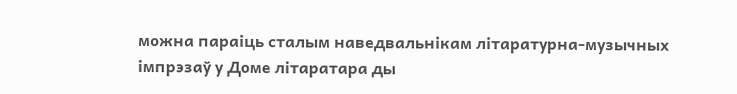можна параіць сталым наведвальнікам літаратурна-музычных імпрэзаў у Доме літаратара ды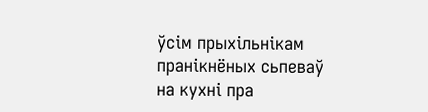ўсім прыхільнікам пранікнёных сьпеваў на кухні пра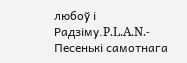любоў і Радзіму.P.L.A.N.- Песенькі самотнага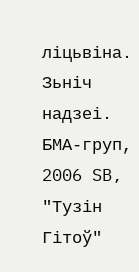ліцьвіна. Зьніч надзеі. БМА-груп, 2006 SB, "Тузін Гітоў"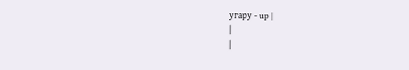угару - up |
|
|